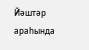Йәштәр араһында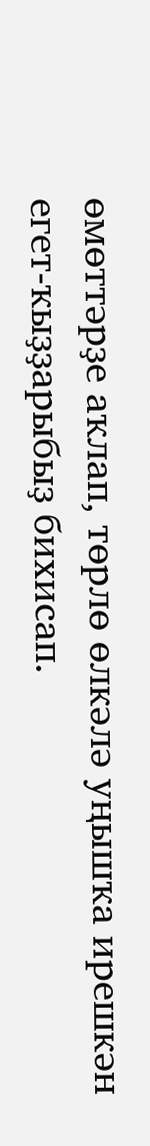өмөттәрҙе аҡлап, төрлө өлкәлә уңышҡа ирешкән егет-ҡыҙҙарыбыҙ бихисап.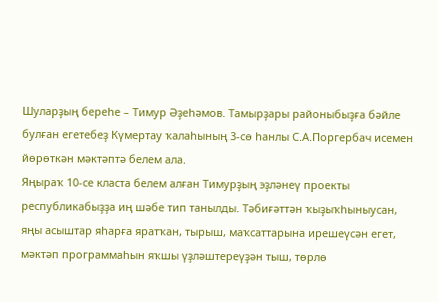Шуларҙың береһе – Тимур Әҙеһәмов. Тамырҙары районыбыҙға бәйле булған егетебеҙ Күмертау ҡалаһының 3-сө һанлы С.А.Поргербач исемен йөрөткән мәктәптә белем ала.
Яңыраҡ 10-се класта белем алған Тимурҙың эҙләнеү проекты республикабыҙҙа иң шәбе тип танылды. Тәбиғәттән ҡыҙыҡһыныусан, яңы асыштар яһарға яратҡан, тырыш, маҡсаттарына ирешеүсән егет, мәктәп программаһын яҡшы үҙләштереүҙән тыш, төрлө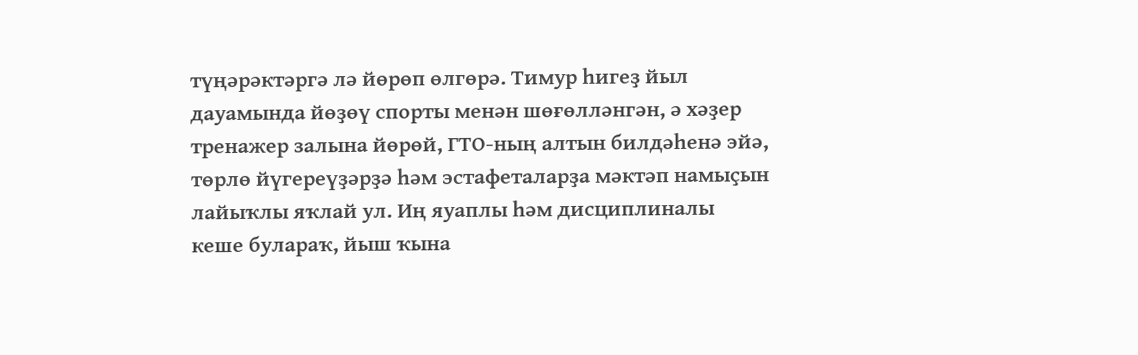түңәрәктәргә лә йөрөп өлгөрә. Тимур һигеҙ йыл дауамында йөҙөү спорты менән шөғөлләнгән, ә хәҙер тренажер залына йөрөй, ГТО-ның алтын билдәһенә эйә, төрлө йүгереүҙәрҙә һәм эстафеталарҙа мәктәп намыҫын лайыҡлы яҡлай ул. Иң яуаплы һәм дисциплиналы кеше булараҡ, йыш ҡына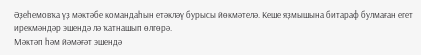Әҙеһемовҡа үҙ мәктәбе командаһын етәкләү бурысы йөкмәтелә. Кеше яҙмышына битараф булмаған егет ирекмәндәр эшендә лә ҡатнашып өлгөрә.
Мәктәп һәм йәмәғәт эшендә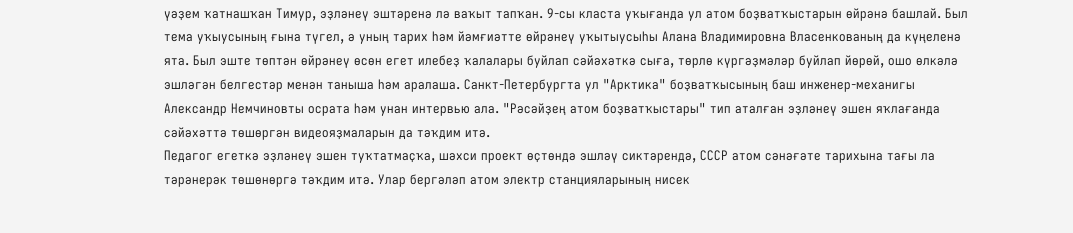үәҙем ҡатнашҡан Тимур, эҙләнеү эштәренә лә ваҡыт тапҡан. 9-сы класта уҡығанда ул атом боҙватҡыстарын өйрәнә башлай. Был тема уҡыусының ғына түгел, ә уның тарих һәм йәмғиәтте өйрәнеү уҡытыусыһы Алана Владимировна Власенкованың да күңеленә ята. Был эште төптән өйрәнеү өсөн егет илебеҙ ҡалалары буйлап сәйәхәткә сыға, төрлө күргәҙмәләр буйлап йөрөй, ошо өлкәлә эшләгән белгестәр менән таныша һәм аралаша. Санкт-Петербургта ул "Арктика" боҙватҡысының баш инженер-механигы Александр Немчиновты осрата һәм унан интервью ала. "Рәсәйҙең атом боҙватҡыстары" тип аталған эҙләнеү эшен яҡлағанда сәйәхәттә төшөргән видеояҙмаларын да тәҡдим итә.
Педагог егеткә эҙләнеү эшен туҡтатмаҫҡа, шәхси проект өҫтөндә эшләү сиктәрендә, СССР атом сәнәғәте тарихына тағы ла тәрәнерәк төшөнөргә тәҡдим итә. Улар бергәләп атом электр станцияларының нисек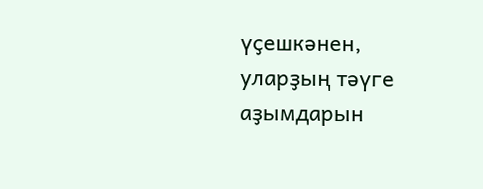үҫешкәнен, уларҙың тәүге аҙымдарын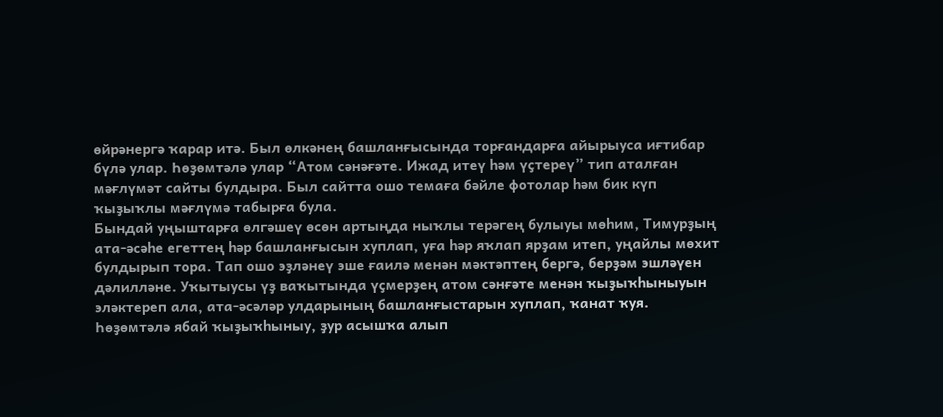өйрәнергә ҡарар итә. Был өлкәнең башланғысында торғандарға айырыуса иғтибар бүлә улар. Һөҙөмтәлә улар “Атом сәнәғәте. Ижад итеү һәм үҫтереү” тип аталған мәғлүмәт сайты булдыра. Был сайтта ошо темаға бәйле фотолар һәм бик күп ҡыҙыҡлы мәғлүмә табырға була.
Бындай уңыштарға өлгәшеү өсөн артыңда ныҡлы терәгең булыуы мөһим, Тимурҙың ата-әсәһе егеттең һәр башланғысын хуплап, уға һәр яҡлап ярҙам итеп, уңайлы мөхит булдырып тора. Тап ошо эҙләнеү эше ғаилә менән мәктәптең бергә, берҙәм эшләүен дәлилләне. Уҡытыусы үҙ ваҡытында үҫмерҙең атом сәнғәте менән ҡыҙыҡһыныуын эләктереп ала, ата-әсәләр улдарының башланғыстарын хуплап, ҡанат ҡуя. Һөҙөмтәлә ябай ҡыҙыҡһыныу, ҙур асышҡа алып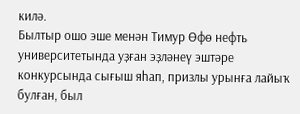килә.
Былтыр ошо эше менән Тимур Өфө нефть университетында уҙған эҙләнеү эштәре конкурсында сығыш яһап, призлы урынға лайыҡ булған, был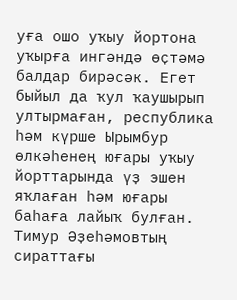уға ошо уҡыу йортона уҡырға ингәндә өҫтәмә балдар бирәсәк. Егет быйыл да ҡул ҡаушырып ултырмаған, республика һәм күрше Ырымбур өлкәһенең юғары уҡыу йорттарында үҙ эшен яҡлаған һәм юғары баһаға лайыҡ булған.
Тимур Әҙеһәмовтың сираттағы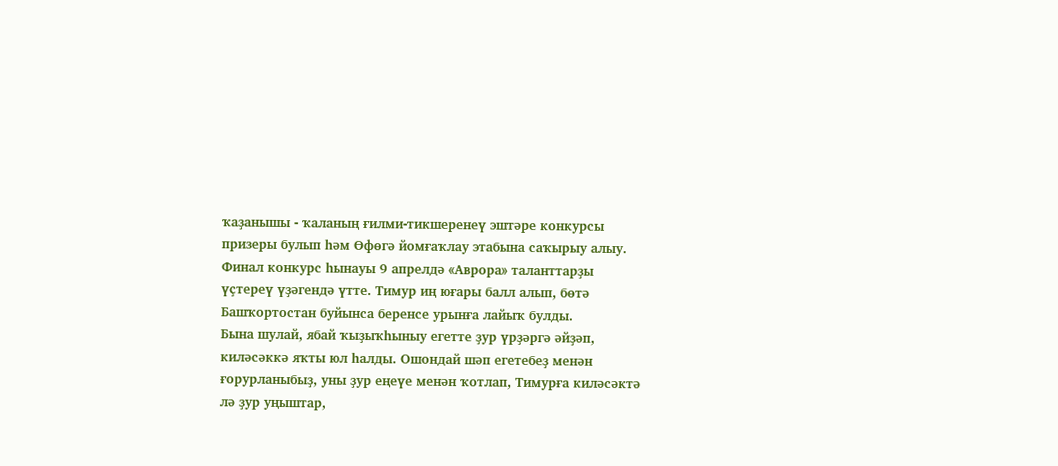ҡаҙанышы - ҡаланың ғилми-тикшеренеү эштәре конкурсы призеры булып һәм Өфөгә йомғаҡлау этабына саҡырыу алыу. Финал конкурс һынауы 9 апрелдә «Аврора» таланттарҙы үҫтереү үҙәгендә үтте. Тимур иң юғары балл алып, бөтә Башҡортостан буйынса беренсе урынға лайыҡ булды.
Бына шулай, ябай ҡыҙыҡһыныу егетте ҙур үрҙәргә әйҙәп, киләсәккә яҡты юл һалды. Ошондай шәп егетебеҙ менән ғорурланыбыҙ, уны ҙур еңеүе менән ҡотлап, Тимурға киләсәктә лә ҙур уңыштар,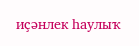иҫәнлек һаулыҡ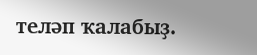теләп ҡалабыҙ.